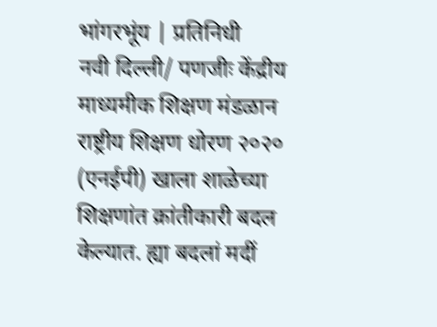भांगरभूंय | प्रतिनिधी
नवी दिल्ली/ पणजीः केंद्रीय माध्यमीक शिक्षण मंडळान राष्ट्रीय शिक्षण धोरण २०२० (एनईपी) खाला शाळेच्या शिक्षणांत क्रांतीकारी बदल केल्यात. ह्या बदलां मदीं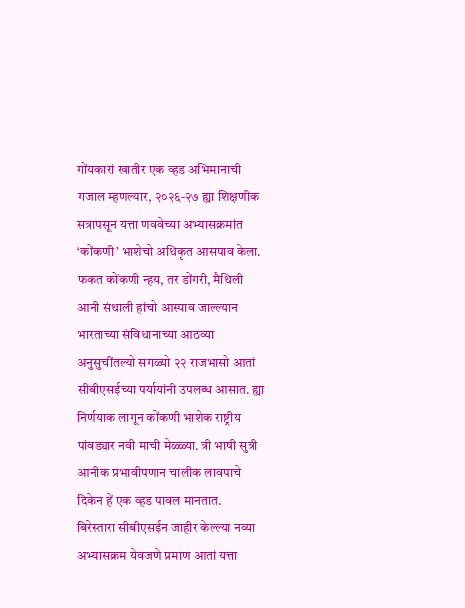गोंयकारां खातीर एक व्हड अभिमानाची गजाल म्हणल्यार, २०२६-२७ ह्या शिक्षणीक सत्रापसून यत्ता णववेच्या अभ्यासक्रमांत ‘कोंकणी’ भाशेचो अधिकृत आसपाव केला. फकत कोंकणी न्हय, तर डोंगरी, मैथिली आनी संथाली हांचो आस्पाव जाल्ल्यान भारताच्या संविधानाच्या आठव्या अनुसुचींतल्यो सगळ्यो २२ राजभासो आतां सीबीएसईच्या पर्यायांनी उपलब्ध आसात. ह्या निर्णयाक लागून कोंकणी भाशेक राष्ट्रीय पांवड्यार नवी माची मेळ्ळ्या. त्री भाषी सुत्री आनीक प्रभावीपणान चालीक लावपाचे दिकेन हें एक व्हड पावल मानतात.
बिरेस्तारा सीबीएसईन जाहीर केल्ल्या नव्या अभ्यासक्रम येवजणे प्रमाण आतां यत्ता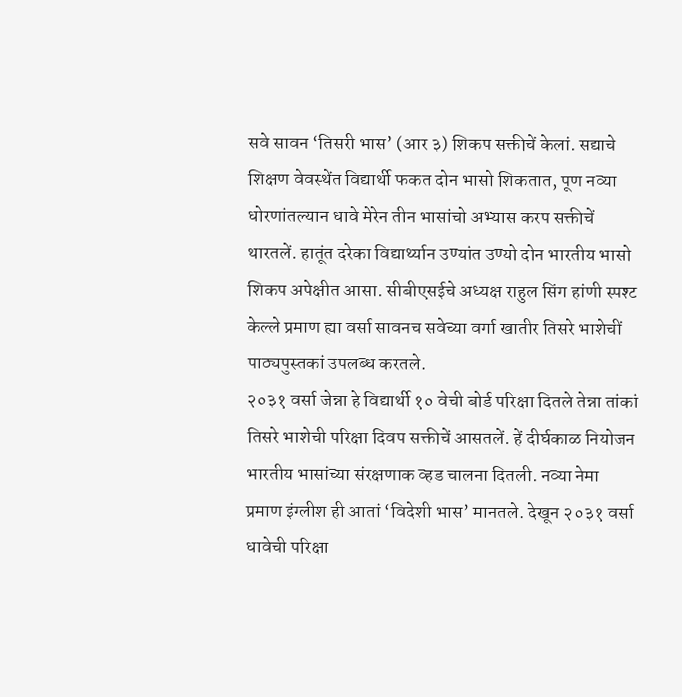सवे सावन ‘तिसरी भास’ (आर ३) शिकप सक्तीचें केलां. सद्याचे शिक्षण वेवस्थेंत विद्यार्थी फकत दोन भासो शिकतात, पूण नव्या धोरणांतल्यान धावे मेरेन तीन भासांचो अभ्यास करप सक्तीचें थारतलें. हातूंत दरेका विद्यार्थ्यान उण्यांत उण्यो दोन भारतीय भासो शिकप अपेक्षीत आसा. सीबीएसईचे अध्यक्ष राहुल सिंग हांणी स्पश्ट केल्ले प्रमाण ह्या वर्सा सावनच सवेच्या वर्गा खातीर तिसरे भाशेचीं पाठ्यपुस्तकां उपलब्ध करतले.
२०३१ वर्सा जेन्ना हे विद्यार्थी १० वेची बोर्ड परिक्षा दितले तेन्ना तांकां तिसरे भाशेची परिक्षा दिवप सक्तीचें आसतलें. हें दीर्घकाळ नियोजन भारतीय भासांच्या संरक्षणाक व्हड चालना दितली. नव्या नेमा प्रमाण इंग्लीश ही आतां ‘विदेशी भास’ मानतले. देखून २०३१ वर्सा धावेची परिक्षा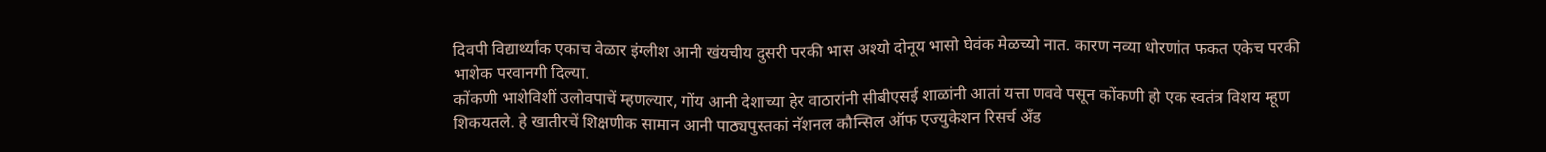दिवपी विद्यार्थ्यांक एकाच वेळार इंग्लीश आनी खंयचीय दुसरी परकी भास अश्यो दोनूय भासो घेवंक मेळच्यो नात. कारण नव्या धोरणांत फकत एकेच परकी भाशेक परवानगी दिल्या.
कोंकणी भाशेविशीं उलोवपाचें म्हणल्यार, गोंय आनी देशाच्या हेर वाठारांनी सीबीएसई शाळांनी आतां यत्ता णववे पसून कोंकणी हो एक स्वतंत्र विशय म्हूण शिकयतले. हे खातीरचें शिक्षणीक सामान आनी पाठ्यपुस्तकां नॅशनल कौन्सिल ऑफ एज्युकेशन रिसर्च अँड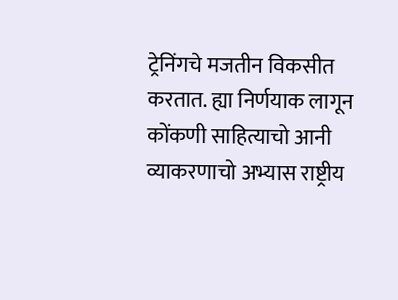ट्रेनिंगचे मजतीन विकसीत करतात. ह्या निर्णयाक लागून कोंकणी साहित्याचो आनी व्याकरणाचो अभ्यास राष्ट्रीय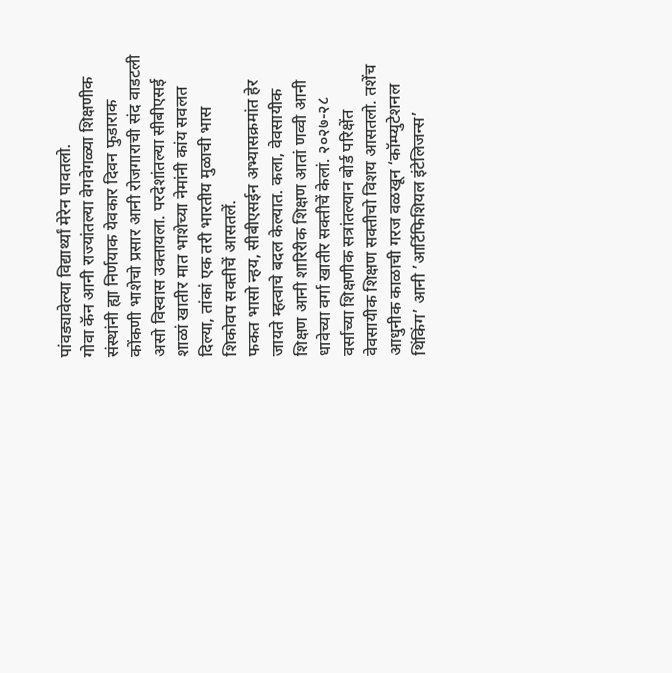पांवड्यावेल्या विद्यार्थ्यां मेरेन पावतलो.
गोवा कॅन आनी राज्यांतल्या वेगवेगळ्या शिक्षणीक संस्थांनी ह्या निर्णयाक येवकार दिवन फुडाराक कोंकणी भाशेचो प्रसार आनी रोजगाराची संद वाडटली असो विस्वास उक्तायला. परदेशांतल्या सीबीएसई शाळां खातीर मात भाशेच्या नेमांनी कांय सवलत दिल्या, तांकां एक तरी भारतीय मुळाची भास शिकोवप सक्तीचें आसतलें.
फकत भासो न्हय, सीबीएसईन अभ्यासक्रमांत हेर जायते म्हत्वाचे बदल केल्यात. कला, वेवसायीक शिक्षण आनी शारिरीक शिक्षण आतां णव्वी आनी धावेच्या वर्गा खातीर सक्तीचें केलां. २०२७-२८ वर्साच्या शिक्षणीक सत्रांतल्यान बोर्ड परिक्षेंत वेवसायीक शिक्षण सक्तीचो विशय आसतलो. तशेंच आधुनीक काळाची गरज वळखून ‘कॉम्प्युटेशनल थिंकिंग’ आनी ’आर्टिफिशियल इंटेलिजन्स’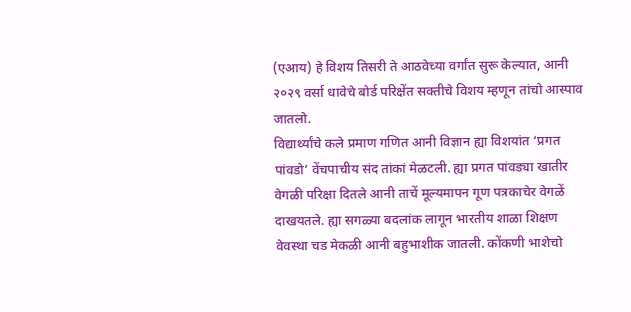(एआय) हे विशय तिसरी ते आठवेच्या वर्गांत सुरू केल्यात, आनी २०२९ वर्सा धावेचे बोर्ड परिक्षेंत सक्तीचे विशय म्हणून तांचो आस्पाव जातलो.
विद्यार्थ्यांचे कले प्रमाण गणित आनी विज्ञान ह्या विशयांत ‘प्रगत पांवडो’ वेंचपाचीय संद तांकां मेळटली. ह्या प्रगत पांवड्या खातीर वेगळी परिक्षा दितले आनी ताचें मूल्यमापन गूण पत्रकाचेर वेगळें दाखयतले. ह्या सगळ्या बदलांक लागून भारतीय शाळा शिक्षण वेवस्था चड मेकळी आनी बहुभाशीक जातली. कोंकणी भाशेचो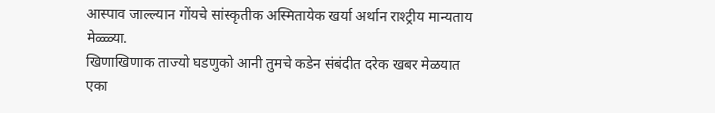आस्पाव जाल्ल्यान गोंयचे सांस्कृतीक अस्मितायेक खर्या अर्थान राश्ट्रीय मान्यताय मेळ्ळ्या.
खिणाखिणाक ताज्यो घडणुको आनी तुमचे कडेन संबंदीत दरेक खबर मेळयात एका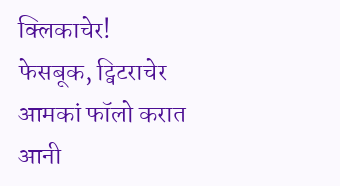क्लिकाचेर! फेसबूक, ट्विटराचेर आमकां फॉलो करात आनी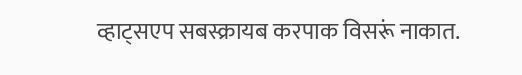व्हाट्सएप सबस्क्रायब करपाक विसरूं नाकात.